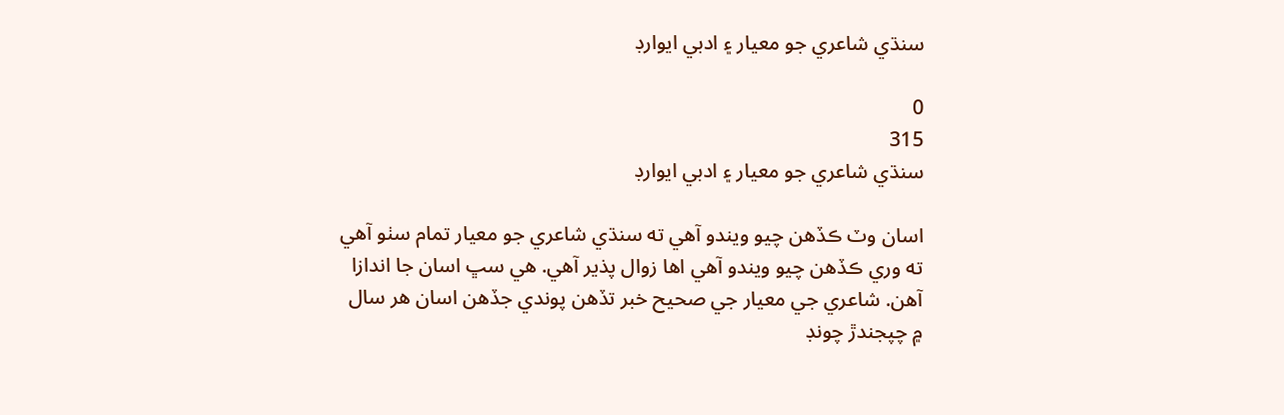سنڌي شاعري جو معيار ۽ ادبي ايوارڊ

0
315
سنڌي شاعري جو معيار ۽ ادبي ايوارڊ

اسان وٽ ڪڏھن چيو ويندو آهي ته سنڌي شاعري جو معيار تمام سٺو آھي ته وري ڪڏھن چيو ويندو آھي اھا زوال پذير آھي. ھي سڀ اسان جا اندازا آھن. شاعري جي معيار جي صحيح خبر تڏھن پوندي جڏھن اسان ھر سال ۾ چپجندڙ چونڊ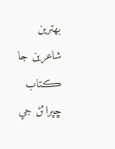بھترين شاعرين جا ڪتاب ڇپرائڻ جي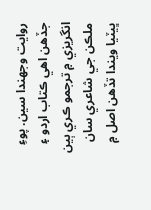روايت وجھندا سين. پوءِ جڏھن اھي ڪتاب اردو ۽ انگريزي ۾ ترجمو ڪري ٻين ملڪن جي شاعري سان ڀيٽيا ويندا تڏھن اصل ۾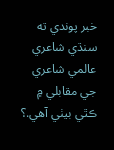خبر پوندي ته سنڌي شاعري عالمي شاعري جي مقابلي ۾ ڪٿي بيٺي آھي.؟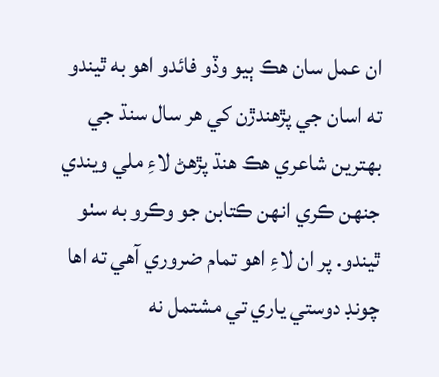ان عمل سان ھڪ ٻيو وڏو فائدو اھو به ٿيندو ته اسان جي پڙھندڙن کي ھر سال سنڌ جي بھترين شاعري ھڪ ھنڌ پڙھڻ لاءِ ملي ويندي جنھن ڪري انھن ڪتابن جو وڪرو به سٺو ٿيندو. پر ان لاءِ اھو تمام ضروري آھي ته اھا چونڊ دوستي ياري تي مشتمل نه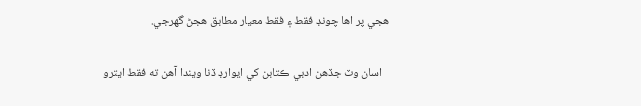ھجي پر اھا چونڊ فقط ۽ فقط معيار مطابق ھجڻ گھرجي.

   اسان وٽ جڏھن ادبي ڪتابن کي ايوارڊ ڏنا ويندا آهن ته فقط ايترو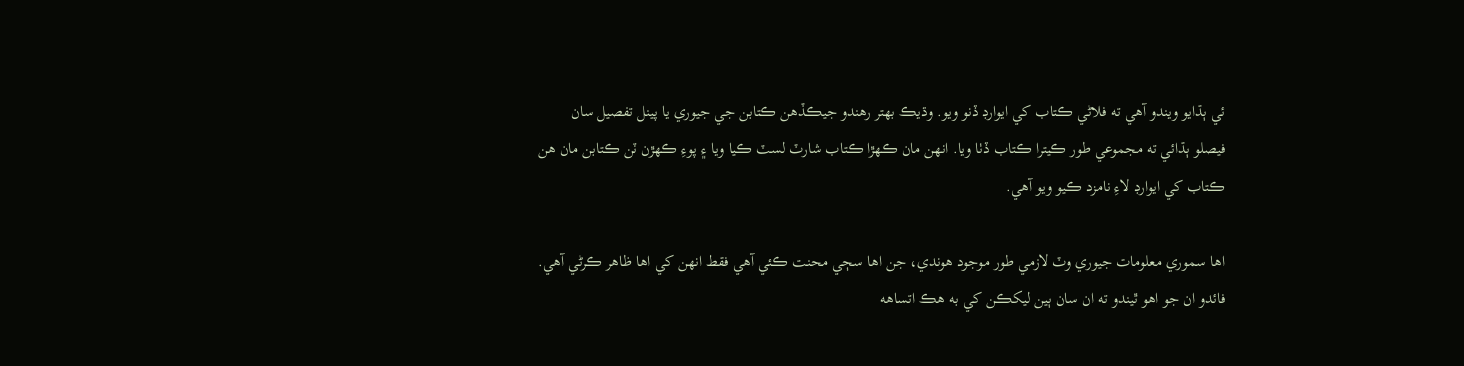ئي ٻڌايو ويندو آهي ته فلاڻي ڪتاب کي ايوارڊ ڏنو ويو. وڌيڪ بھتر رھندو جيڪڏھن ڪتابن جي جيوري يا پينل تفصيل سان فيصلو ٻڌائي ته مجموعي طور ڪيترا ڪتاب ڏٺا ويا. انھن مان ڪھڙا ڪتاب شارٽ لسٽ ڪيا ويا ۽ پوءِ ڪھڙن ٽن ڪتابن مان ھن ڪتاب کي ايوارڊ لاءِ نامزد ڪيو ويو آهي.

اھا سموري معلومات جيوري وٽ لازمي طور موجود ھوندي، جن اھا سڄي محنت ڪئي آهي فقط انھن کي اھا ظاھر ڪرڻي آهي. فائدو ان جو اھو ٿيندو ته ان سان ٻين ليکڪن کي به ھڪ اتساھه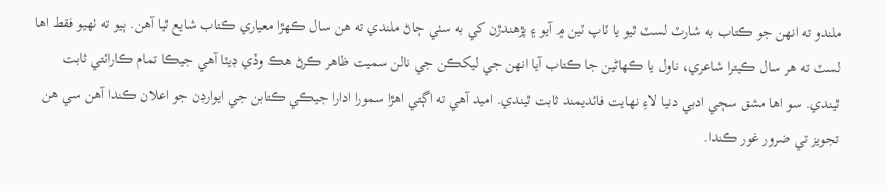ملندو ته انھن جو ڪتاب به شارٽ لسٽ ٿيو يا ٽاپ ٽين ۾ آيو ۽ پڙھندڙن کي به سٺي ڄاڻ ملندي ته ھن سال ڪھڙا معياري ڪتاب شايع ٿيا آهن. ٻيو ته ٺھيو فقط اھا لسٽ ته ھر سال ڪيترا شاعري، ناول يا ڪھاڻين جا ڪتاب آيا انھن جي ليکڪن جي نالن سميت ظاھر ڪرڻ ھڪ وڏي ڊيٽا آھي جيڪا تمام ڪارائتي ثابت ٿيندي. سو اھا مشق سڄي ادبي دنيا لاءِ نھايت فائديمند ثابت ٿيندي. اميد آھي ته اڳتي اھڙا سمورا ادارا جيڪي ڪتابن جي ايوارڊن جو اعلان ڪندا آهن سي ھن تجويز تي ضرور غور ڪندا.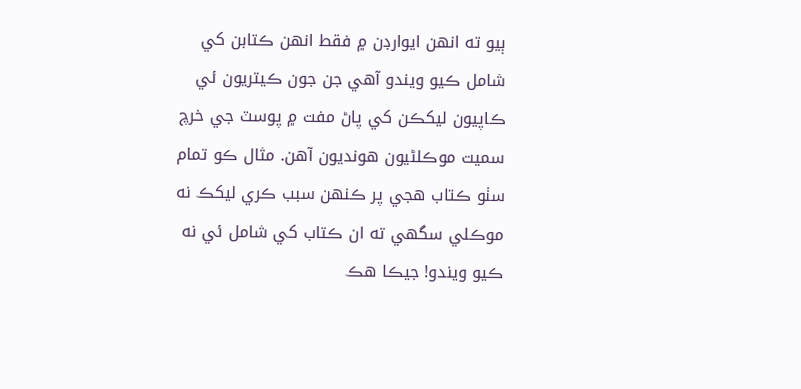ٻيو ته انھن ايوارڊن ۾ فقط انھن ڪتابن کي شامل ڪيو ويندو آهي جن جون ڪيتريون ئي ڪاپيون ليکڪن کي پاڻ مفت ۾ پوسٽ جي خرچ سميت موڪلڻيون ھونديون آھن. مثال ڪو تمام سٺو ڪتاب ھجي پر ڪنھن سبب ڪري ليکڪ نه موڪلي سگھي ته ان ڪتاب کي شامل ئي نه ڪيو ويندو! جيڪا ھڪ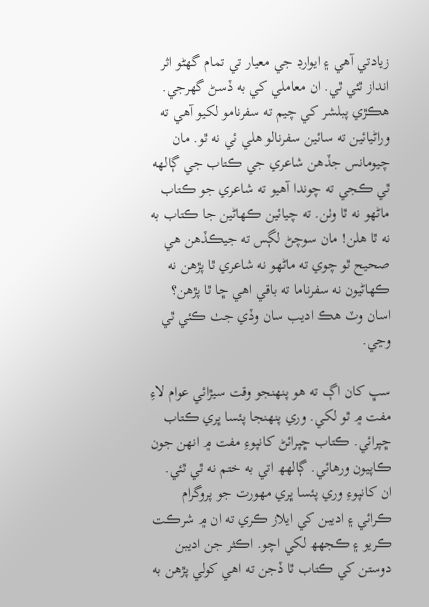زيادتي آھي ۽ ايوارڊ جي معيار تي تمام گھڻو اثر انداز ٿئي ٿي. ان معاملي کي به ڏسڻ گھرجي. ھڪڙي پبلشر کي چيم ته سفرنامو لکيو آهي ته وراڻيائين ته سائين سفرنالو ھلي ئي نه ٿو. مان چيومانس جڏھن شاعري جي ڪتاب جي ڳالھه ٿي ڪجي ته چوندا آھيو ته شاعري جو ڪتاب ماڻھو نه ٿا وٺن. ته چيائين ڪھاڻين جا ڪتاب به نه ٿا ھلن! مان سوچڻ لڳس ته جيڪڏھن ھي صحيح ٿو چوي ته ماڻھو نه شاعري ٿا پڙھن نه ڪھاڻيون نه سفرناما ته باقي اھي ڇا ٿا پڙھن؟   اسان وٽ ھڪ اديب سان وڏي جٺ ڪئي ٿي وڃي.

سڀ کان اڳ ته ھو پنھنجو وقت سيڙائي عوام لاءِ مفت ۾ ٿو لکي. وري پنھنجا پئسا ڀري ڪتاب ڇپرائي. ڪتاب ڇپرائڻ کانپوءِ مفت ۾ انھن جون ڪاپيون ورھائي. ڳالهھ اتي به ختم نه ٿي ٿئي. ان کانپوءِ وري پئسا ڀري مھورت جو پروگرام ڪرائي ۽ اديبن کي ايلاز ڪري ته ان ۾ شرڪت ڪريو ۽ ڪجهھ لکي اچو. اڪثر جن اديبن دوستن کي ڪتاب ٿا ڏجن ته اھي کولي پڙھن به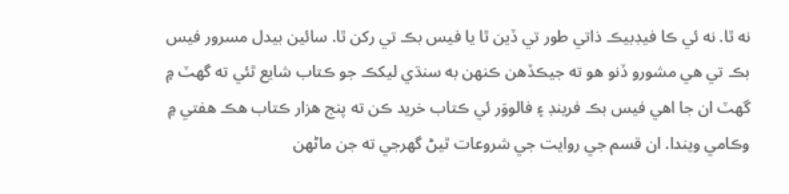نه ٿا. نه ئي ڪا فيڊبيڪ ذاتي طور تي ڏين ٿا يا فيس بڪ تي رکن ٿا. سائين بيدل مسرور فيس بڪ تي ھي مشورو ڏنو ھو ته جيڪڏھن ڪنھن به سنڌي ليکڪ جو ڪتاب شايع ٿئي ته گهٽ ۾ گهٽ ان جا اهي فيس بڪ فرينڊ ۽ فالووَر ئي ڪتاب خريد ڪن ته پنج هزار ڪتاب هڪ هفتي ۾ وڪامي ويندا. ان قسم جي روايت جي شروعات ٿيڻ گھرجي ته جن ماڻھن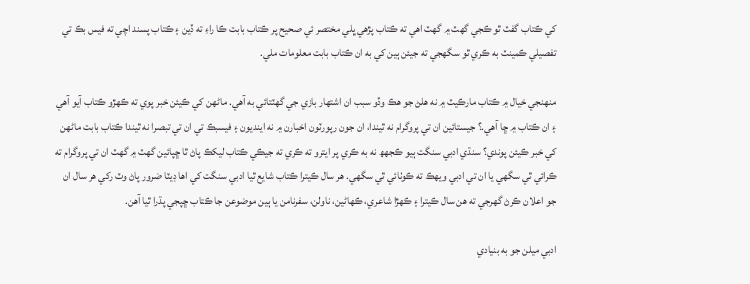کي ڪتاب گفٽ ٿو ڪجي گھٽ ۾ گھٽ اھي ته ڪتاب پڙھي ڀلي مختصر ئي صحيح پر ڪتاب بابت ڪا راءِ ته ڏين ۽ ڪتاب پسند اچي ته فيس بڪ تي تفصيلي ڪمينٽ به ڪري ٿو سگھجي ته جيئن ٻين کي به ان ڪتاب بابت معلومات ملي.

منھنجي خيال ۾ ڪتاب مارڪيٽ ۾ نه ھلڻ جو ھڪ وڏو سبب ان اشتھار بازي جي گھٽتائي به آھي. ماڻھن کي ڪيئن خبر پوي ته ڪھڙو ڪتاب آيو آهي ۽ ان ڪتاب ۾ ڇا آھي.؟ جيستائين ان تي پروگرام نه ٿيندا، ان جون رپورٽون اخبارن ۾ نه اينديون ۽ فيسبڪ تي ان تي تبصرا نه ٿيندا ڪتاب بابت ماڻھن کي خبر ڪيئن پوندي؟ سنڌي ادبي سنگت ٻيو ڪجهھ نه به ڪري پر ايترو ته ڪري ته جيڪي ڪتاب ليکڪ پاڻ ٿا ڇپائين گھٽ ۾ گھٽ ان تي پروگرام ته ڪرائي ٿي سگھي يا ان تي ادبي ويھڪ ته ڪوٺائي ٿي سگھي. ھر سال ڪيترا ڪتاب شايع ٿيا ادبي سنگت کي اھا ڊيٽا ضرور پاڻ وٽ رکي ھر سال ان جو اعلان ڪرڻ گھرجي ته ھن سال ڪيترا ۽ ڪھڙا شاعري، ڪھاڻين، ناولن، سفرنامن يا ٻين موضوعن جا ڪتاب ڇپجي پڌرا ٿيا آهن.

ادبي ميلن جو به بنيادي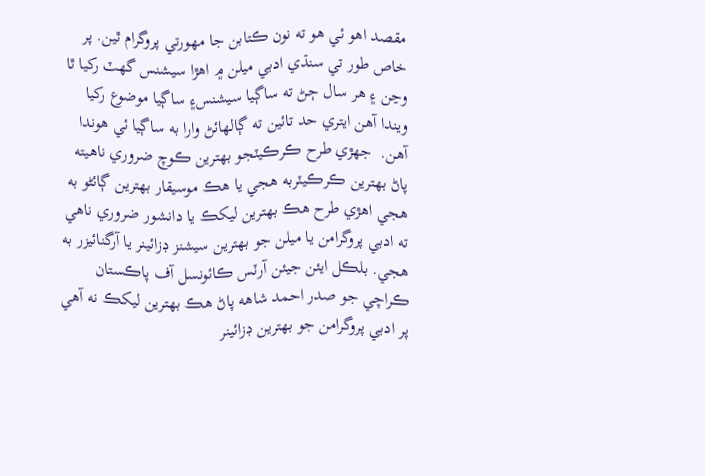مقصد اھو ئي ھو ته نون ڪتابن جا مھورتي پروگرام ٿين. پر خاص طور تي سنڌي ادبي ميلن ۾ اھڙا سيشنس گھٽ رکيا ٿا وڃن ۽ ھر سال ڄڻ ته ساڳيا سيشنس۽ ساڳيا موضوع رکيا ويندا آھن ايتري حد تائين ته ڳالھائڻ وارا به ساڳيا ئي ھوندا آھن.  جھڙي طرح ڪرڪيٽجو بھترين ڪوچ ضروري ناھيته پاڻ بھترين ڪرڪيٽربه ھجي يا ھڪ موسيقار بھترين ڳائڻو به ھجي اھڙي طرح ھڪ بھترين ليکڪ يا دانشور ضروري ناھي ته ادبي پروگرامن يا ميلن جو بھترين سيشنز ڊزائينر يا آرگنائيزر به ھجي. بلڪل ايئن جيئن آرٽس ڪائونسل آف پاڪستان ڪراچي جو صدر احمد شاھه پاڻ ھڪ بھترين ليکڪ نه آھي پر ادبي پروگرامن جو بھترين ڊزائينر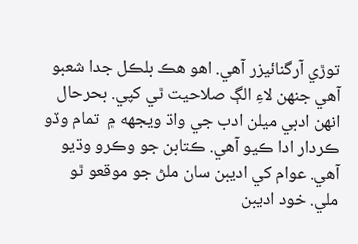توڙي آرگنائيزر آھي. اھو ھڪ بلڪل جدا شعبو آھي جنھن لاءِ الڳ صلاحيت ٿي کپي. بحرحال انھن ادبي ميلن ادب جي واڌ ويجھه ۾  تمام وڏو ڪردار ادا ڪيو آهي. ڪتابن جو وڪرو وڌيو آهي. عوام کي اديبن سان ملڻ جو موقعو ٿو ملي. خود اديبن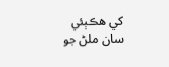کي ھڪٻئي سان ملڻ جو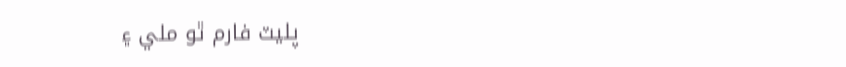پليٽ فارم ٿو ملي ۽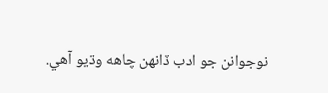نوجوانن جو ادب ڏانھن چاھه وڌيو آهي.